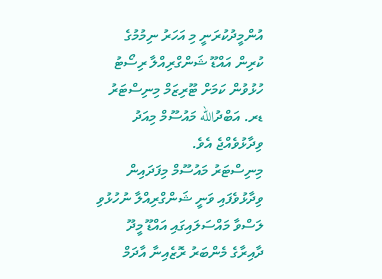އުންމީދުކުރަނީ މި އަހަރު ނިމުމުގެ ކުރިން އައްޑޫ ޝަންގްރިއްލާ ރިސޯޓު ހުޅުވުން ކަމަށް ޓޫރިޒަމް މިނިސްޓަރު ޑރ. އަބްދުالله މައުސޫމް މިއަދު ވިދާޅުވެއްޖެ އެވެ.
މިނިސްޓަރު މައުސޫމް މިފަދައިން ވިދާޅުވެފައި ވަނީ ޝަންގްރިއްލާ ނުހުޅުވި ލަސްވާ މައްސަލައިގައި އައްޑޫ މީދޫ ދާއިރާގެ މެންބަރު ރޮޒެއިނާ އާދަމް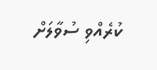ކުރެއްވި ސުވާލަށް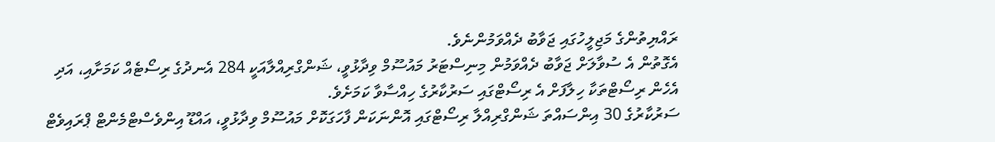ރައްޔިތުންގެ މަޖިލީހުގައި ޖަވާބު ދެއްވަމުންނެވެ.
އެގޮތުން އެ ސުވާލަށް ޖަވާބު ދެއްވަމުން މިނިސްޓަރު މައުސޫމް ވިދާޅުވީ، ޝަންގްރިއްލާއަކީ 284 އެނދުގެ ރިސޯޓެއް ކަމަށާއި، އަދި އެހެން ރިސޯޓްތަކާ ހިލާފަށް އެ ރިސޯޓްގައި ސަރުކާރުގެ ހިއްސާވާ ކަމަށެވެ.
ސަރުކާރުގެ 30 އިންސައްތަ ޝަންގްރިއްލާ ރިސޯޓްގައި އޮންނަކަން ފާހަގަކޮށް މައުސޫމް ވިދާޅުވީ، އައްޑޫ އިންވެސްޓްމެންޓް ޕްރައިވެޓް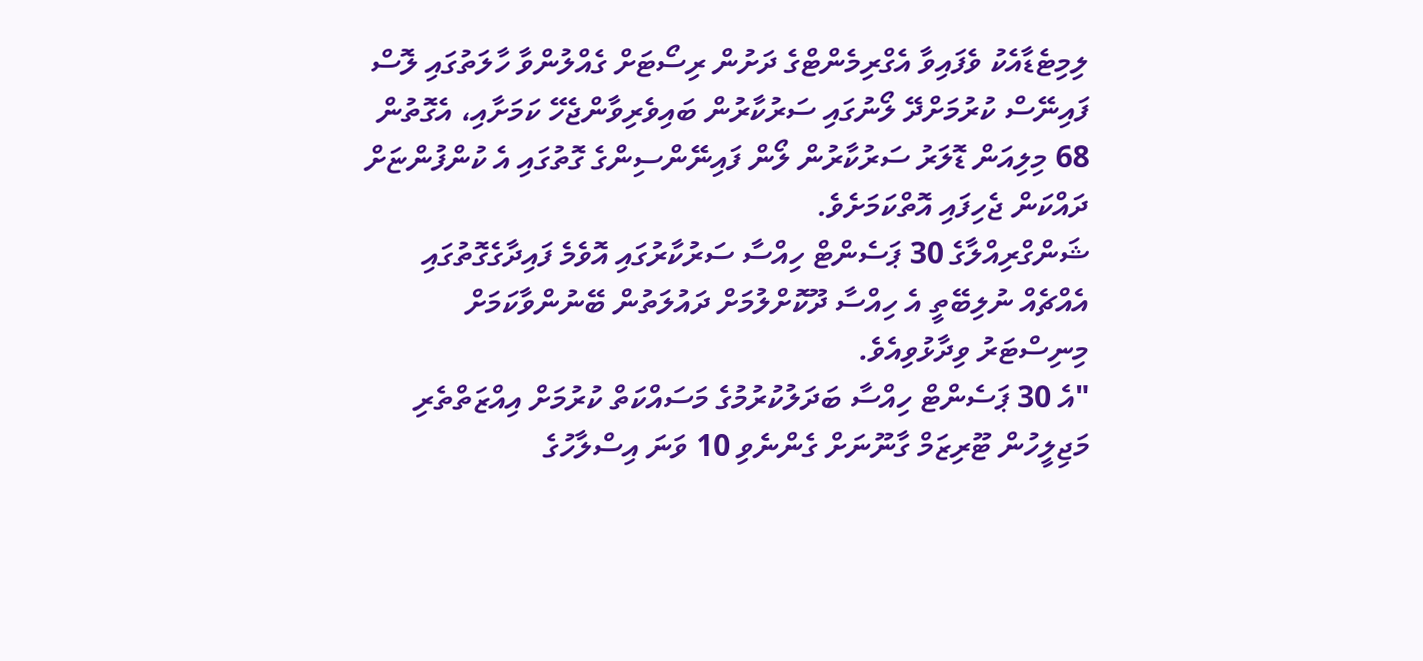ލިމިޓެޑާއެކު ވެފައިވާ އެގްރިމެންޓްގެ ދަށުން ރިސޯޓަށް ގެއްލުންވާ ހާލަތުގައި ލޮސް ފައިނޭސް ކުރުމަށްދޭ ލޯނުގައި ސަރުކާރުން ބައިވެރިވާންޖެހޭ ކަމަށާއި، އެގޮތުން 68 މިލިއަން ޑޮލަރު ސަރުކާރުން ލޯން ފައިނޭންސިންގެ ގޮތުގައި އެ ކުންފުންޏަށް ދައްކަން ޖެހިފައި އޮތްކަމަށެވެ.
ޝަންގްރިއްލާގެ 30 ޕަސެންޓް ހިއްސާ ސަރުކާރުގައި އޮވެމެ ފައިދާގެގޮތުގައި އެއްޗެއް ނުލިބޭތީ އެ ހިއްސާ ދޫކޮށްލުމަށް ދައުލަތުން ބޭނުންވާކަމަށް މިނިސްޓަރު ވިދާޅުވިއެވެ.
"އެ 30 ޕަސެންޓް ހިއްސާ ބަދަލުކުރުމުގެ މަސައްކަތް ކުރުމަށް އިއްޒަތްތެރި މަޖިލީހުން ޓޫރިޒަމް ގާނޫނަށް ގެންނެވި 10 ވަނަ އިސްލާހުގެ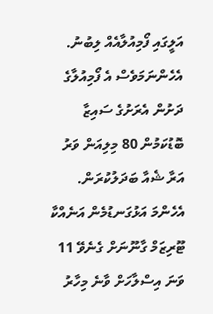އަލީގައި ފޯމިއުލާއެއް ލިބުނު. އެހެންނަމަވެސް އެ ފޯމިއުލާގެ ދަށުން އެރަށުގެ ސައިޒާ ބޮޑުކަމުން 80 މިލިއަން ވަރު އަރާ ޝެއާ ބަދަލުކުރަން. އެހެންމަ އަޅުގަނޑުމެން އަނެއްކާ ޓޫރިޒަމް ގާނޫނަށް ގެނެވޭ 11 ވަނަ އިސްލާހަށް ވާނެ މިހާރު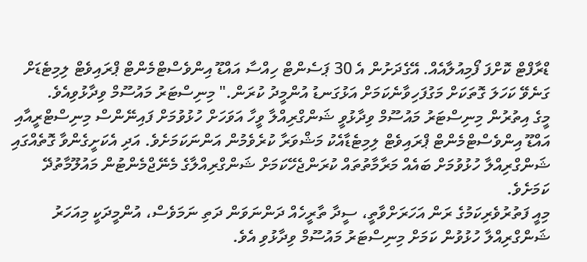ޑްރާފްޓް ކޮށްފަ ފޯމިއުލާއެއް. އޭގެދަށުން އެ 30 ޕަސެންޓް ހިއްސާ އައްޑޫ އިންވެސްޓްމެންޓް ޕްރައިވެޓް ލިމިޓެޑަށް ގަނެވޭ ކަހަލަ ގޮތަކަށް މަގުފަހިވާނެކަމަށް އަޅުގަނޑު އުންމީދު ކުރަން." މިނިސްޓަރު މައުސޫމް ވިދާޅުވިއެވެ.
މީގެ އިތުރުން މިނިސްޓަރު މައުސޫމް ވިދާޅުވީ ޝަންގްރިއްލާ ވީހާ އަވަހަށް ހުޅުވުމަށް ފައިނޭންސް މިނިސްޓްރީއާއި އައްޑޫ އިންވެސްޓްމެންޓް ޕްރައިވެޓް ލިމިޓެޑާއެކު މަޝްވަރާ ކުރެވެމުން އަންނަކަމަށެވެ. އަދި އެކަށީގެންވާ ގޮތެއްގައި ޝަންގްރިއްލާ ހުޅުވުމަށް ބައެއް މަރާމާތުތައް ކުރަންޖެހޭކަމަށް ޝަންގްރިއްލާގެ މެނޭޖްމެންޓުން މައުލޫމާތުދޭ ކަމަށެވެ.
މިއީ ފަތުރުވެރިކަމުގެ ރަން އަހަރަށްވާތީ، ސީދާ ތާރީހެއް ދަންނަވަން ދަތި ނަމަވެސް، އުންމީދަކީ މިއަހަރު ޝަންގްރިއްލާ ހުޅުވުން ކަމަށް މިނިސްޓަރު މައުސޫމް ވިދާޅުވި އެވެ.